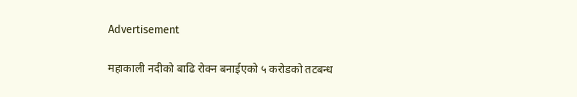Advertisement

महाकाली नदीको बाढि रोक्न बनाईएको ५ करोडको तटबन्ध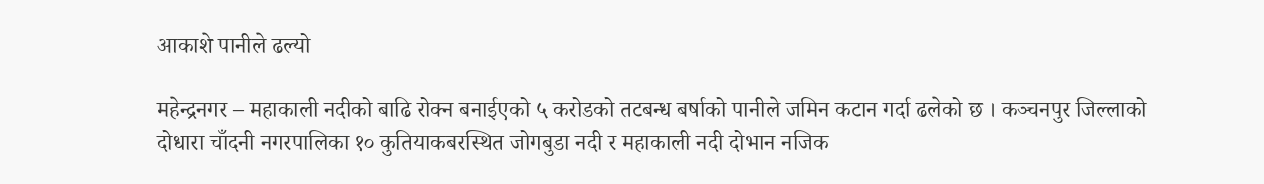आकाशे पानीले ढल्यो

महेन्द्रनगर – महाकाली नदीको बाढि रोक्न बनाईएको ५ करोडको तटबन्ध बर्षाको पानीले जमिन कटान गर्दा ढलेको छ । कञ्चनपुर जिल्लाको दोधारा चाँदनी नगरपालिका १० कुतियाकबरस्थित जोगबुडा नदी र महाकाली नदी दोभान नजिक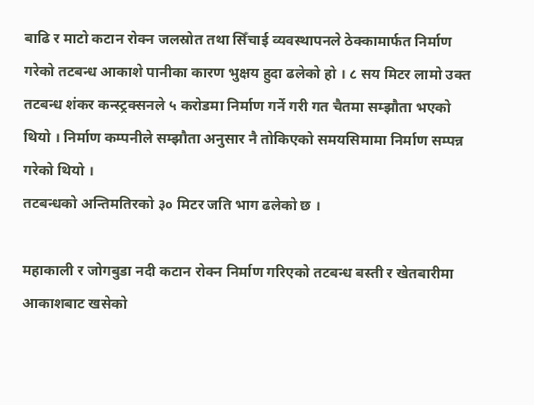बाढि र माटो कटान रोक्न जलस्रोत तथा सिँचाई व्यवस्थापनले ठेक्कामार्फत निर्माण गरेको तटबन्ध आकाशे पानीका कारण भुक्षय हुदा ढलेको हो । ८ सय मिटर लामो उक्त तटबन्ध शंकर कन्स्ट्रक्सनले ५ करोडमा निर्माण गर्ने गरी गत चैतमा सम्झौता भएको थियो । निर्माण कम्पनीले सम्झौता अनुसार नै तोकिएको समयसिमामा निर्माण सम्पन्न गरेको थियो ।
तटबन्धको अन्तिमतिरको ३० मिटर जति भाग ढलेको छ ।

महाकाली र जोगबुडा नदी कटान रोक्न निर्माण गरिएको तटबन्ध बस्ती र खेतबारीमा आकाशबाट खसेको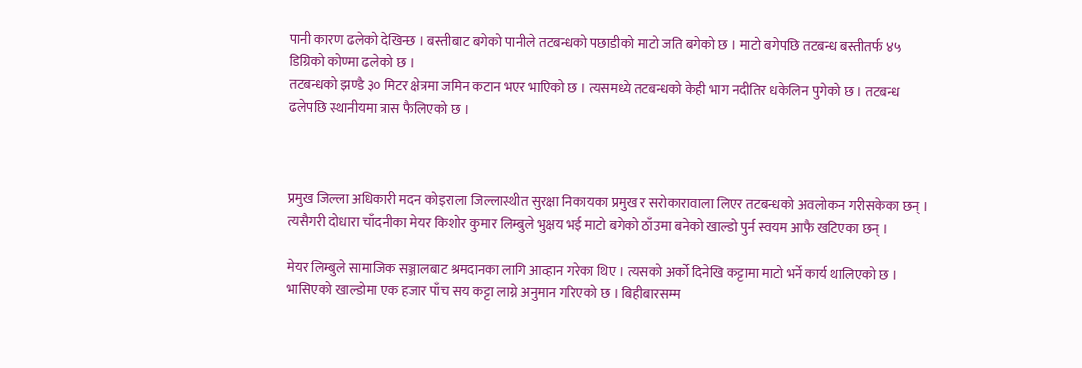पानी कारण ढलेको देखिन्छ । बस्तीबाट बगेको पानीले तटबन्धको पछाडीको माटो जति बगेको छ । माटो बगेपछि तटबन्ध बस्तीतर्फ ४५ डिग्रिको कोण्मा ढलेको छ ।
तटबन्धको झण्डै ३० मिटर क्षेत्रमा जमिन कटान भएर भाएिको छ । त्यसमध्ये तटबन्धको केही भाग नदीतिर धकेलिन पुगेको छ । तटबन्ध ढलेपछि स्थानीयमा त्रास फैलिएको छ ।



प्रमुख जिल्ला अधिकारी मदन कोइराला जिल्लास्थीत सुरक्षा निकायका प्रमुख र सरोकारावाला लिएर तटबन्धको अवलोकन गरीसकेका छन् । त्यसैगरी दोधारा चाँदनीका मेयर किशोर कुमार लिम्बुले भुक्षय भई माटो बगेको ठाँउमा बनेको खाल्डो पुर्न स्वयम आफै खटिएका छन् ।

मेयर लिम्बुले सामाजिक सञ्जालबाट श्रमदानका लागि आव्हान गरेका थिए । त्यसको अर्को दिनेखि कट्टामा माटो भर्ने कार्य थालिएको छ । भासिएको खाल्डोमा एक हजार पाँच सय कट्टा लाग्ने अनुमान गरिएको छ । बिहीबारसम्म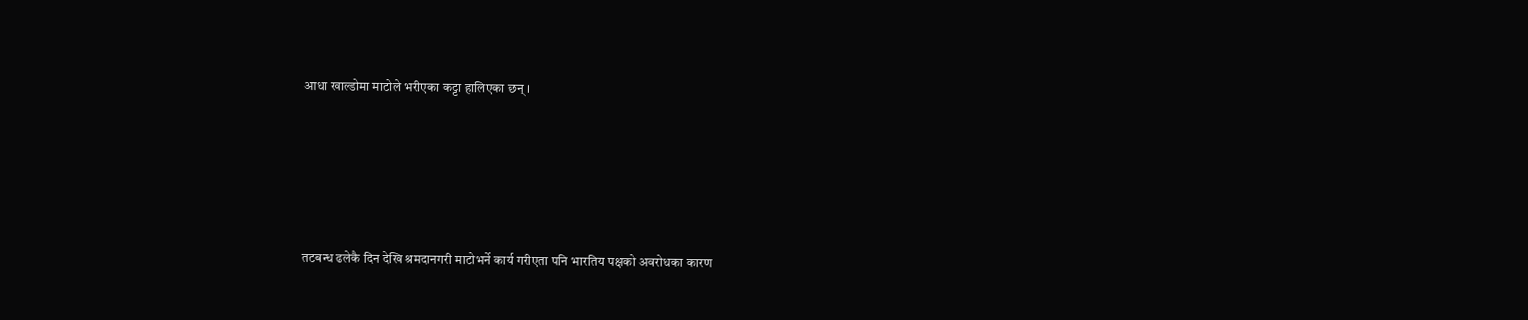आधा खाल्डोमा माटोले भरीएका कट्टा हालिएका छन् ।





तटबन्ध ढलेकै दिन देखि श्रमदानगरी माटोभर्ने कार्य गरीएता पनि भारतिय पक्षको अवरोधका कारण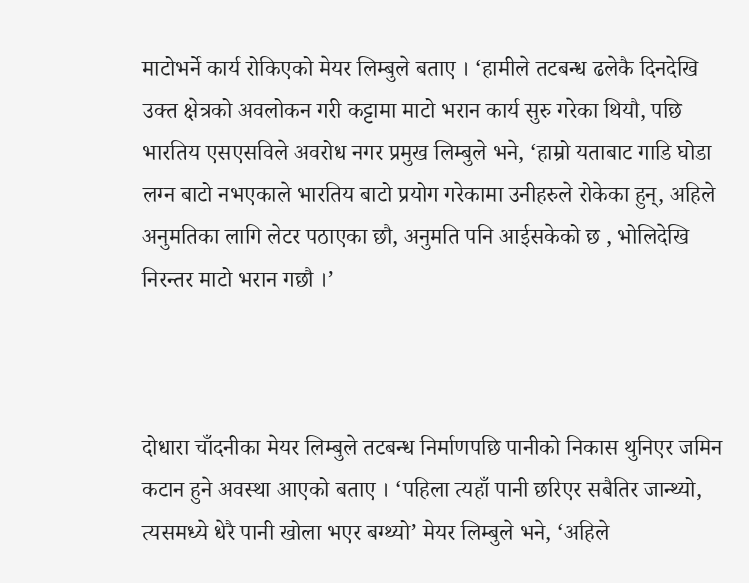माटोभर्ने कार्य रोकिएको मेयर लिम्बुले बताए । ‘हामीले तटबन्ध ढलेकै दिनदेखि उक्त क्षेत्रको अवलोकन गरी कट्टामा माटो भरान कार्य सुरु गरेका थियौ, पछि भारतिय एसएसविले अवरोध नगर प्रमुख लिम्बुले भने, ‘हाम्रो यताबाट गाडि घोडा लग्न बाटो नभएकाले भारतिय बाटो प्रयोग गरेकामा उनीहरुले रोकेका हुन्, अहिले अनुमतिका लागि लेटर पठाएका छौ, अनुमति पनि आईसकेको छ , भोलिदेखि निरन्तर माटो भरान गछौ ।’



दोधारा चाँदनीका मेयर लिम्बुले तटबन्ध निर्माणपछि पानीको निकास थुनिएर जमिन कटान हुने अवस्था आएको बताए । ‘पहिला त्यहाँ पानी छरिएर सबैतिर जान्थ्यो, त्यसमध्ये धेरै पानी खोला भएर बग्थ्यो’ मेयर लिम्बुले भने, ‘अहिले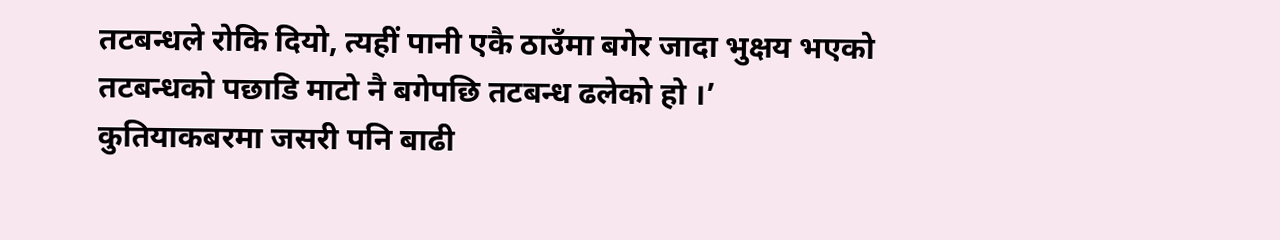तटबन्धले रोकि दियो, त्यहीं पानी एकै ठाउँमा बगेर जादा भुक्षय भएको तटबन्धको पछाडि माटो नै बगेपछि तटबन्ध ढलेको हो ।’
कुतियाकबरमा जसरी पनि बाढी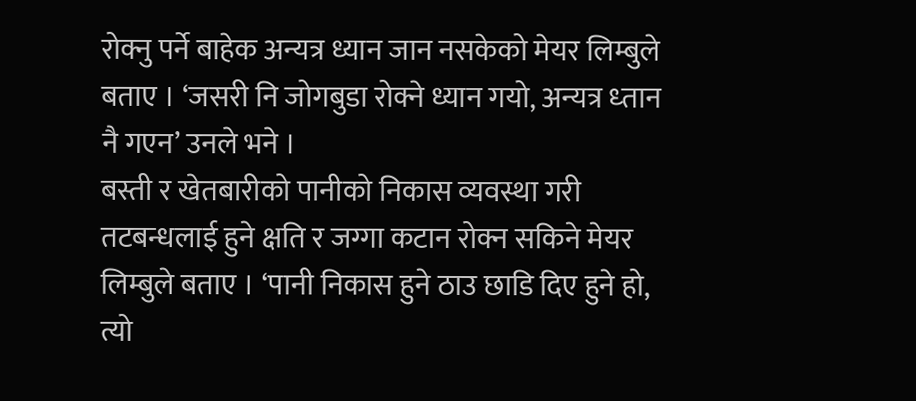रोक्नु पर्ने बाहेक अन्यत्र ध्यान जान नसकेको मेयर लिम्बुले बताए । ‘जसरी नि जोगबुडा रोक्ने ध्यान गयो, अन्यत्र ध्तान नै गएन’ उनले भने ।
बस्ती र खेतबारीको पानीको निकास व्यवस्था गरी तटबन्धलाई हुने क्षति र जग्गा कटान रोक्न सकिने मेयर लिम्बुले बताए । ‘पानी निकास हुने ठाउ छाडि दिए हुने हो, त्यो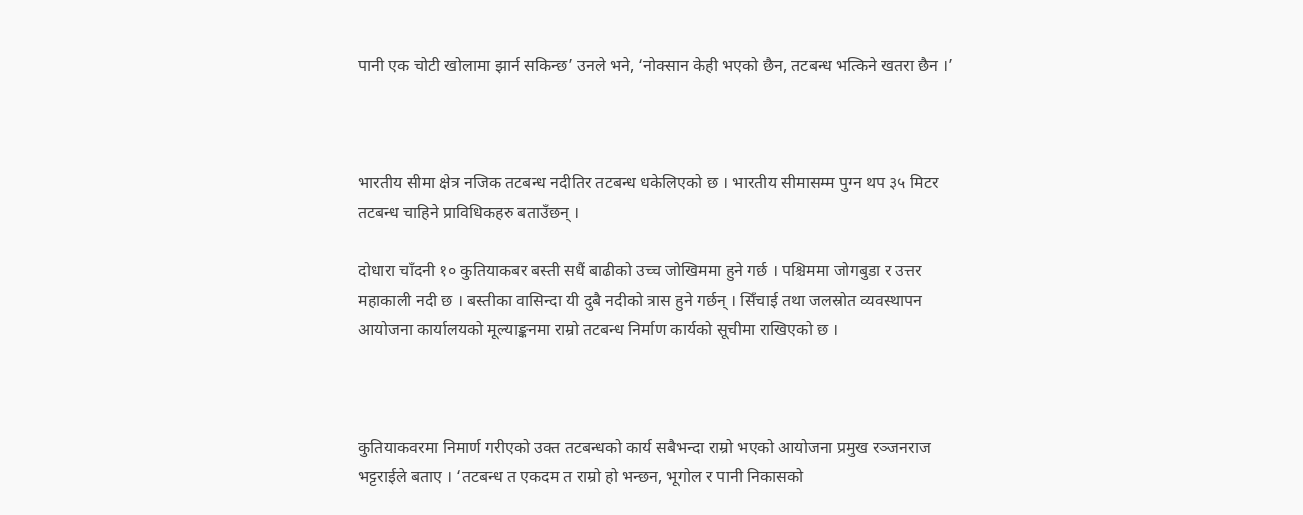पानी एक चोटी खोलामा झार्न सकिन्छ’ उनले भने, ‘नोक्सान केही भएको छैन, तटबन्ध भत्किने खतरा छैन ।’



भारतीय सीमा क्षेत्र नजिक तटबन्ध नदीतिर तटबन्ध धकेलिएको छ । भारतीय सीमासम्म पुग्न थप ३५ मिटर तटबन्ध चाहिने प्राविधिकहरु बताउँछन् ।

दोधारा चाँदनी १० कुतियाकबर बस्ती सधैं बाढीको उच्च जोखिममा हुने गर्छ । पश्चिममा जोगबुडा र उत्तर महाकाली नदी छ । बस्तीका वासिन्दा यी दुबै नदीको त्रास हुने गर्छन् । सिँचाई तथा जलस्रोत व्यवस्थापन आयोजना कार्यालयको मूल्याङ्कनमा राम्रो तटबन्ध निर्माण कार्यको सूचीमा राखिएको छ ।



कुतियाकवरमा निमार्ण गरीएको उक्त तटबन्धको कार्य सबैभन्दा राम्रो भएको आयोजना प्रमुख रञ्जनराज भट्टराईले बताए । ‘तटबन्ध त एकदम त राम्रो हो भन्छन, भूगोल र पानी निकासको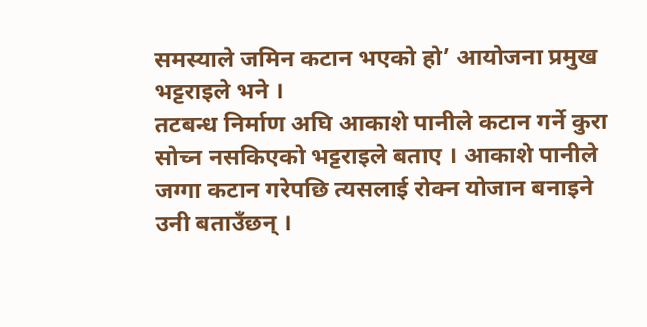समस्याले जमिन कटान भएको हो’ आयोजना प्रमुख भट्टराइले भने ।
तटबन्ध निर्माण अघि आकाशे पानीले कटान गर्ने कुरा सोच्न नसकिएको भट्टराइले बताए । आकाशे पानीले जग्गा कटान गरेपछि त्यसलाई रोक्न योजान बनाइने उनी बताउँछन् ।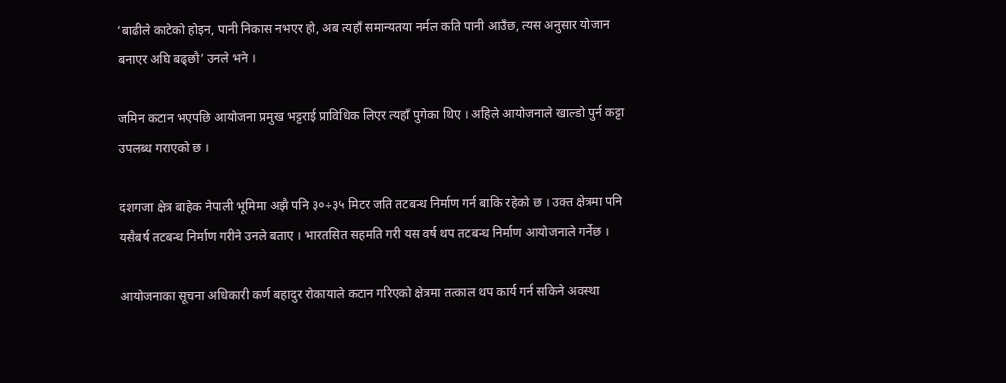‘बाढीले काटेको होइन, पानी निकास नभएर हो, अब त्यहाँ समान्यतया नर्मल कति पानी आउँछ, त्यस अनुसार योजान बनाएर अघि बढ्छौ’ उनले भने ।

जमिन कटान भएपछि आयोजना प्रमुख भट्टराई प्राविधिक लिएर त्यहाँ पुगेका थिए । अहिले आयोजनाले खाल्डो पुर्न कट्टा उपलब्ध गराएको छ ।

दशगजा क्षेत्र बाहेक नेपाली भूमिमा अझै पनि ३०÷३५ मिटर जति तटबन्ध निर्माण गर्न बाकि रहेको छ । उक्त क्षेत्रमा पनि यसैबर्ष तटबन्ध निर्माण गरीने उनले बताए । भारतसित सहमति गरी यस वर्ष थप तटबन्ध निर्माण आयोजनाले गर्नेछ ।

आयोजनाका सूचना अधिकारी कर्ण बहादुर रोकायाले कटान गरिएको क्षेत्रमा तत्काल थप कार्य गर्न सकिने अवस्था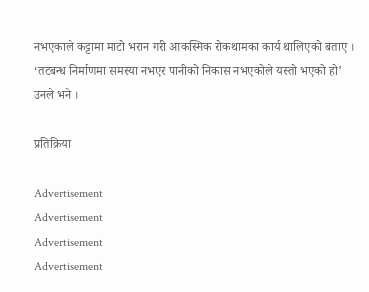नभएकाले कट्टामा माटो भरान गरी आकस्मिक रोकथामका कार्य थालिएको बताए । ‘तटबन्ध निर्माणमा समस्या नभएर पानीको निकास नभएकोले यस्तो भएको हो’ उनले भने ।

प्रतिक्रिया

Advertisement
Advertisement
Advertisement
Advertisement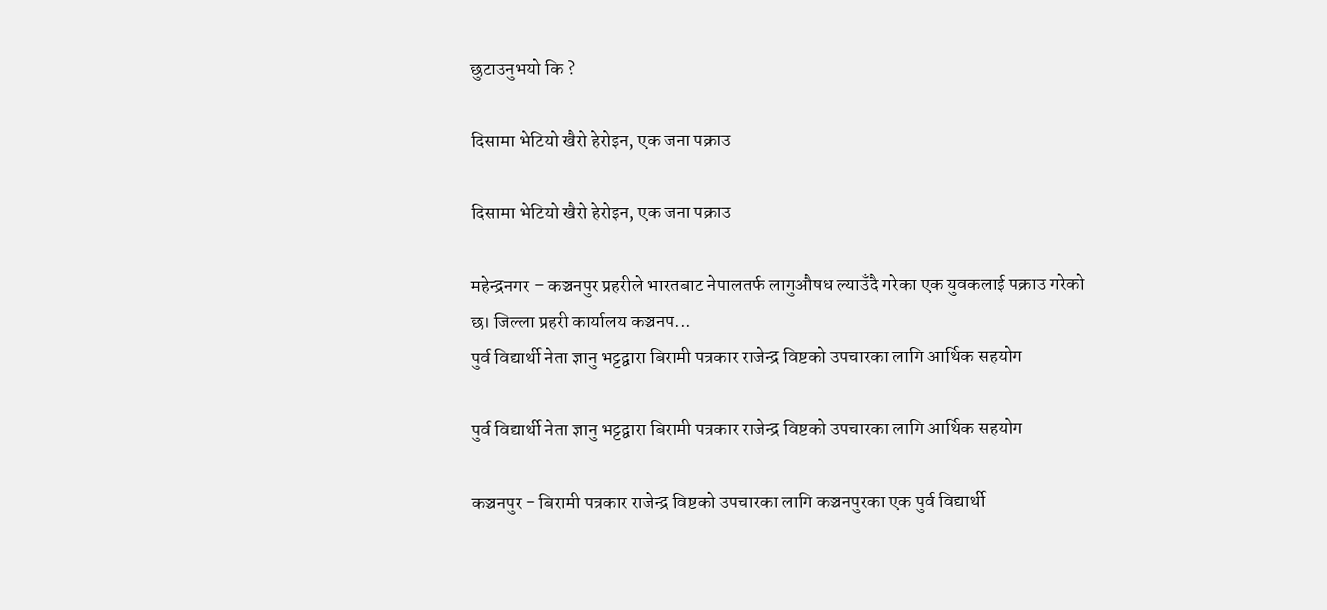छुटाउनुभयो कि ?

दिसामा भेटियो खैरो हेरोइन, एक जना पक्राउ

दिसामा भेटियो खैरो हेरोइन, एक जना पक्राउ

महेन्द्रनगर – कञ्चनपुर प्रहरीले भारतबाट नेपालतर्फ लागुऔषध ल्याउँदै गरेका एक युवकलाई पक्राउ गरेको छ। जिल्ला प्रहरी कार्यालय कञ्चनप...
पुर्व विद्यार्थी नेता ज्ञानु भट्टद्वारा बिरामी पत्रकार राजेन्द्र विष्टको उपचारका लागि आर्थिक सहयोग

पुर्व विद्यार्थी नेता ज्ञानु भट्टद्वारा बिरामी पत्रकार राजेन्द्र विष्टको उपचारका लागि आर्थिक सहयोग

कञ्चनपुर - बिरामी पत्रकार राजेन्द्र विष्टको उपचारका लागि कञ्चनपुरका एक पुर्व विद्यार्थी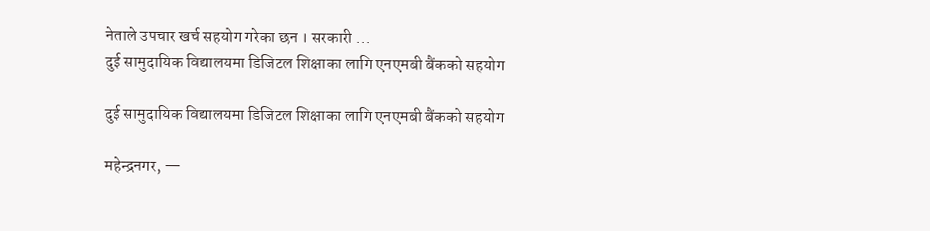नेताले उपचार खर्च सहयोग गरेका छन । सरकारी ...
दुई सामुदायिक विद्यालयमा डिजिटल शिक्षाका लागि एनएमबी बैंकको सहयोग

दुई सामुदायिक विद्यालयमा डिजिटल शिक्षाका लागि एनएमबी बैंकको सहयोग

महेन्द्रनगर, —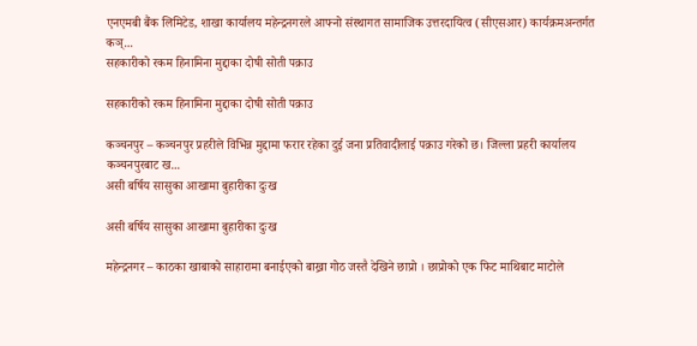एनएमबी बैंक लिमिटेड, शाखा कार्यालय महेन्द्रनगरले आफ्नो संस्थागत सामाजिक उत्तरदायित्व (सीएसआर) कार्यक्रमअन्तर्गत कञ्...
सहकारीको रकम हिनामिना मुद्दाका दोषी सोती पक्राउ

सहकारीको रकम हिनामिना मुद्दाका दोषी सोती पक्राउ

कञ्चनपुर – कञ्चनपुर प्रहरीले विभिन्न मुद्दामा फरार रहेका दुई जना प्रतिवादीलाई पक्राउ गरेको छ। जिल्ला प्रहरी कार्यालय कञ्चनपुरबाट ख...
असी बर्षिय सासुका आखामा बुहारीका दुःख

असी बर्षिय सासुका आखामा बुहारीका दुःख

महेन्द्रनगर – काठका खाबाको साहारामा बनाईएको बाख्रा गोठ जस्तै देखिने छाप्रो । छाप्रोको एक फिट माथिबाट माटोले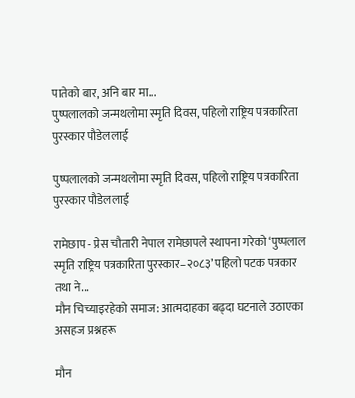पातेको बार, अनि बार मा...
पुष्पलालको जन्मथलोमा स्मृति दिवस, पहिलो राष्ट्रिय पत्रकारिता पुरस्कार पौडेललाई

पुष्पलालको जन्मथलोमा स्मृति दिवस, पहिलो राष्ट्रिय पत्रकारिता पुरस्कार पौडेललाई

रामेछाप - प्रेस चौतारी नेपाल रामेछापले स्थापना गरेको ‘पुष्पलाल स्मृति राष्ट्रिय पत्रकारिता पुरस्कार–२०८३’ पहिलो पटक पत्रकार तथा ने...
मौन चिच्याइरहेको समाज: आत्मदाहका बढ्दा घटनाले उठाएका असहज प्रश्नहरू

मौन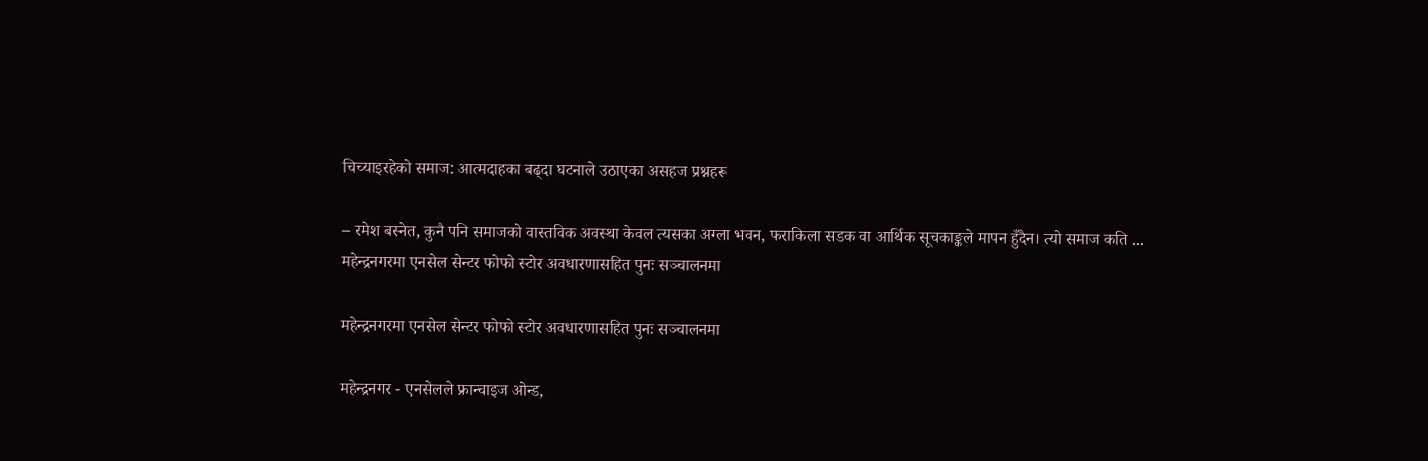चिच्याइरहेको समाज: आत्मदाहका बढ्दा घटनाले उठाएका असहज प्रश्नहरू

– रमेश बस्नेत, कुनै पनि समाजको वास्तविक अवस्था केवल त्यसका अग्ला भवन, फराकिला सडक वा आर्थिक सूचकाङ्कले मापन हुँदैन। त्यो समाज कति ...
महेन्द्रनगरमा एनसेल सेन्टर फोफो स्टोर अवधारणासहित पुनः सञ्चालनमा

महेन्द्रनगरमा एनसेल सेन्टर फोफो स्टोर अवधारणासहित पुनः सञ्चालनमा

महेन्द्रनगर - एनसेलले फ्रान्चाइज ओन्ड,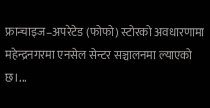फ्रान्चाइज–अपरेटेड (फोफो) स्टोरको अवधारणामा महेन्द्रनगरमा एनसेल सेन्टर सञ्चालनमा ल्याएको छ।...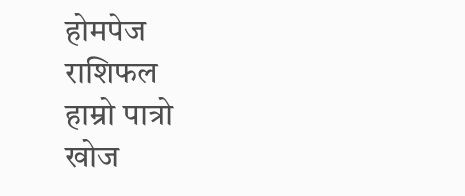होमपेज
राशिफल
हाम्रो पात्रो
खोज